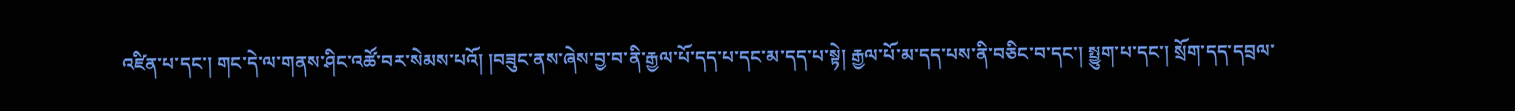འཛིན་པ་དང་། གང་དེ་ལ་གནས་ཤིང་འཚོ་བར་སེམས་པའོ། །བཟུང་ནས་ཞེས་བྱ་བ་ནི་རྒྱལ་པོ་དད་པ་དང་མ་དད་པ་སྟེ། རྒྱལ་པོ་མ་དད་པས་ནི་བཅིང་བ་དང་། སྤྱུག་པ་དང་། སྲོག་དད་དབྲལ་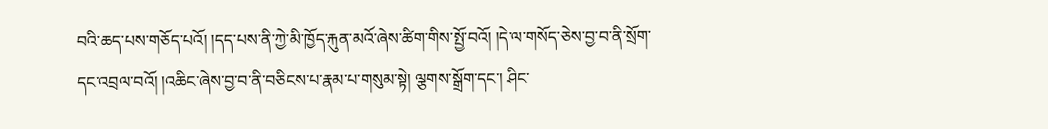བའི་ཆད་པས་གཅོད་པའོ། །དད་པས་ནི་ཀྱེ་མི་ཁྱོད་རྐུན་མའོ་ཞེས་ཚིག་གིས་སྤྱོ་བའོ། །དེ་ལ་གསོད་ཅེས་བྱ་བ་ནི་སྲོག་དང་འབྲལ་བའོ། །འཆིང་ཞེས་བྱ་བ་ནི་བཅིངས་པ་རྣམ་པ་གསུམ་སྟེ། ལྕགས་སྒྲོག་དང་། ཤིང་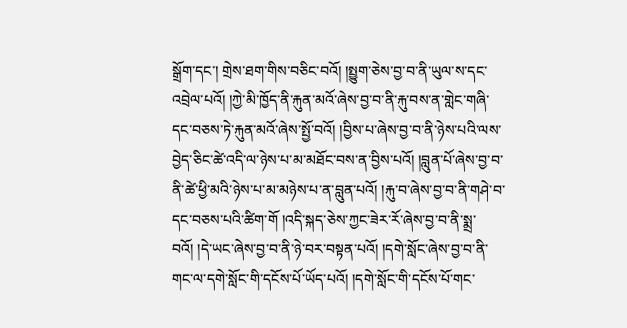སྒྲོག་དང་། གྲེས་ཐག་གིས་བཅིང་བའོ། །སྤྱུག་ཅེས་བྱ་བ་ནི་ཡུལ་ས་དང་འབྲེལ་པའོ། །ཀྱེ་མི་ཁྱོད་ནི་རྐུན་མའོ་ཞེས་བྱ་བ་ནི་རྐུ་བས་ན་གླེང་གཞི་དང་བཅས་ཏེ་རྐུན་མའོ་ཞེས་སྤྱོ་བའོ། །བྱིས་པ་ཞེས་བྱ་བ་ནི་ཉེས་པའི་ལས་བྱེད་ཅིང་ཚེ་འདི་ལ་ཉེས་པ་མ་མཐོང་བས་ན་བྱིས་པའོ། །བླུན་པོ་ཞེས་བྱ་བ་ནི་ཚེ་ཕྱི་མའི་ཉེས་པ་མ་མཉེས་པ་ན་བླུན་པའོ། །རྐུ་བ་ཞེས་བྱ་བ་ནི་གཤེ་བ་དང་བཅས་པའི་ཚིག་གོ །འདི་སྐད་ཅེས་ཀྱང་ཟེར་རོ་ཞེས་བྱ་བ་ནི་སྨྲ་བའོ། །དེ་ཡང་ཞེས་བྱ་བ་ནི་ཉེ་བར་བསྟན་པའོ། །དགེ་སློང་ཞེས་བྱ་བ་ནི་གང་ལ་དགེ་སློང་གི་དངོས་པོ་ཡོད་པའོ། །དགེ་སློང་གི་དངོས་པོ་གང་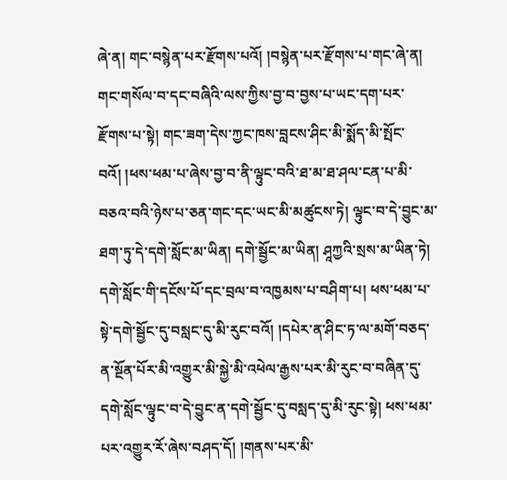ཞེ་ན། གང་བསྙེན་པར་རྫོགས་པའོ། །བསྙེན་པར་རྫོགས་པ་གང་ཞེ་ན། གང་གསོལ་བ་དང་བཞིའི་ལས་ཀྱིས་བྱ་བ་བྱས་པ་ཡང་དག་པར་རྫོགས་པ་སྟེ། གང་ཟག་དེས་ཀྱང་ཁས་བླངས་ཤིང་མི་སྨོད་མི་སྤོང་བའོ། །ཕས་ཕམ་པ་ཞེས་བྱ་བ་ནི་ལྟུང་བའི་ཐ་མ་ཐ་ཤལ་ངན་པ་མི་བཅའ་བའི་ཉེས་པ་ཅན་གང་དང་ཡང་མི་མཚུངས་ཏེ། ལྟུང་བ་དེ་བྱུང་མ་ཐག་ཏུ་དེ་དགེ་སློང་མ་ཡིན། དགེ་སྦྱོང་མ་ཡིན། ཤཱཀྱའི་སྲས་མ་ཡིན་ཏེ། དགེ་སློང་གི་དངོས་པོ་དང་བྲལ་བ་འཁྱམས་པ་བཤིག་པ། ཕས་ཕམ་པ་སྟེ་དགེ་སྦྱོང་དུ་བསླང་དུ་མི་རུང་བའོ། །དཔེར་ན་ཤིང་ཏ་ལ་མགོ་བཅད་ན་སྔོན་པོར་མི་འགྱུར་མི་སྐྱེ་མི་འཕེལ་རྒྱས་པར་མི་རུང་བ་བཞིན་དུ་དགེ་སློང་ལྟུང་བ་དེ་བྱུང་ན་དགེ་སྦྱོང་དུ་བསླད་དུ་མི་རུང་སྟེ། ཕས་ཕམ་པར་འགྱུར་རོ་ཞེས་བཤད་དོ། །གནས་པར་མི་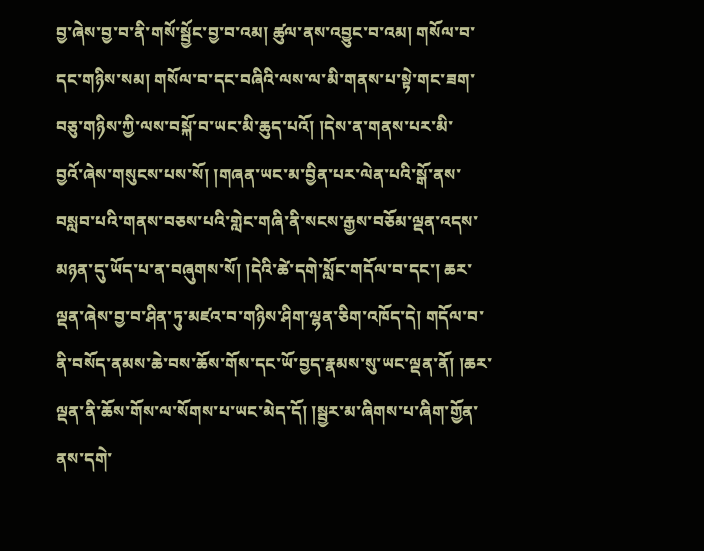བྱ་ཞེས་བྱ་བ་ནི་གསོ་སྦྱོང་བྱ་བ་འམ། ཚུལ་ནས་འབྱུང་བ་འམ། གསོལ་བ་དང་གཉིས་སམ། གསོལ་བ་དང་བཞིའི་ལས་ལ་མི་གནས་པ་སྟེ་གང་ཟག་བཅུ་གཉིས་ཀྱི་ལས་བསྐོ་བ་ཡང་མི་ཆུད་པའོ། །དེས་ན་གནས་པར་མི་
བྱའོ་ཞེས་གསུངས་པས་སོ། །གཞན་ཡང་མ་བྱིན་པར་ལེན་པའི་སྒོ་ནས་བསླབ་པའི་གནས་བཅས་པའི་གླེང་གཞི་ནི་སངས་རྒྱས་བཅོམ་ལྡན་འདས་མཉན་དུ་ཡོད་པ་ན་བཞུགས་སོ། །དེའི་ཚེ་དགེ་སློང་གདོལ་བ་དང་། ཆར་ལྡན་ཞེས་བྱ་བ་ཤིན་ཏུ་མཛའ་བ་གཉིས་ཤིག་ལྷན་ཅིག་འཁོད་དེ། གདོལ་བ་ནི་བསོད་ནམས་ཆེ་བས་ཆོས་གོས་དང་ཡོ་བྱད་རྣམས་སུ་ཡང་ལྡན་ནོ། །ཆར་ལྡན་ནི་ཆོས་གོས་ལ་སོགས་པ་ཡང་མེད་དོ། །སྦྱར་མ་ཞིགས་པ་ཞིག་གྱོན་ནས་དགེ་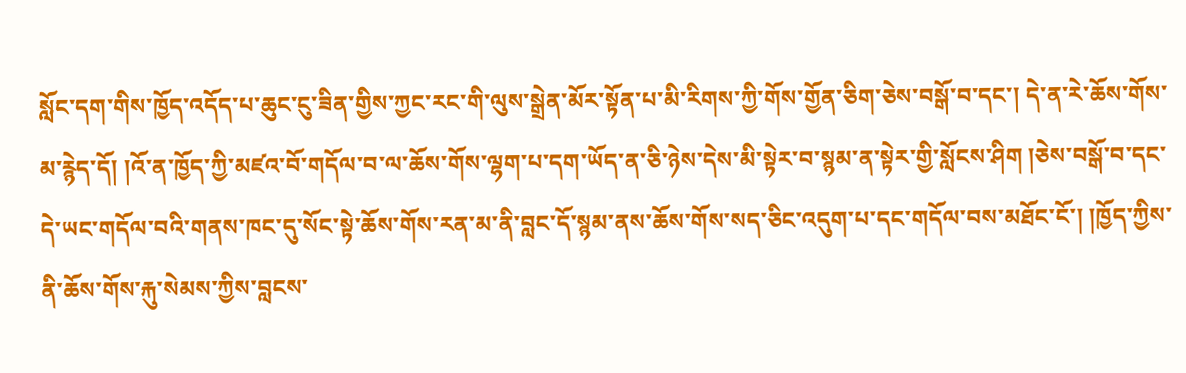སློང་དག་གིས་ཁྱོད་འདོད་པ་ཆུང་ངུ་ཟིན་གྱིས་ཀྱང་རང་གི་ལུས་སྒྲེན་མོར་སྟོན་པ་མི་རིགས་ཀྱི་གོས་གྱོན་ཅིག་ཅེས་བསྒོ་བ་དང་། དེ་ན་རེ་ཆོས་གོས་མ་རྙེད་དོ། །འོ་ན་ཁྱོད་ཀྱི་མཛའ་བོ་གདོལ་བ་ལ་ཆོས་གོས་ལྷག་པ་དག་ཡོད་ན་ཅི་ཉེས་དེས་མི་སྟེར་བ་སྙམ་ན་སྟེར་གྱི་སློངས་ཤིག །ཅེས་བསྒོ་བ་དང་དེ་ཡང་གདོལ་བའི་གནས་ཁང་དུ་སོང་སྟེ་ཆོས་གོས་རན་མ་ནི་བླང་དོ་སྙམ་ནས་ཆོས་གོས་སད་ཅིང་འདུག་པ་དང་གདོལ་བས་མཐོང་ངོ་། །ཁྱོད་ཀྱིས་ནི་ཆོས་གོས་རྐུ་སེམས་ཀྱིས་བླངས་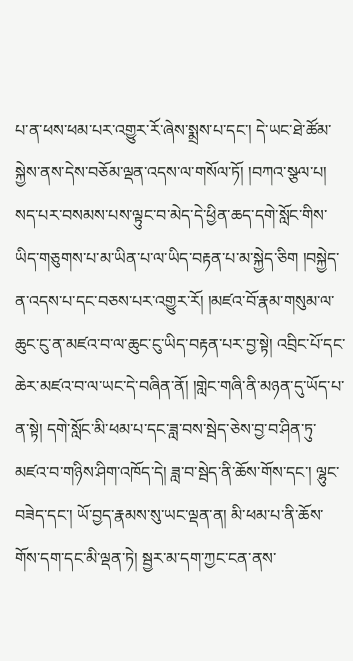པ་ན་ཕས་ཕམ་པར་འགྱུར་རོ་ཞེས་སྨྲས་པ་དང་། དེ་ཡང་ཐེ་ཚོམ་སྐྱེས་ནས་དེས་བཅོམ་ལྡན་འདས་ལ་གསོལ་ཏོ། །བཀའ་སྩལ་པ། སད་པར་བསམས་པས་ལྟུང་བ་མེད་དེ་ཕྱིན་ཆད་དགེ་སློང་གིས་ཡིད་གཅུགས་པ་མ་ཡིན་པ་ལ་ཡིད་བརྟན་པ་མ་སྐྱེད་ཅིག །བསྐྱེད་ན་འདས་པ་དང་བཅས་པར་འགྱུར་རོ། །མཛའ་བོ་རྣམ་གསུམ་ལ་ཆུང་ངུ་ན་མཛའ་བ་ལ་ཆུང་ངུ་ཡིད་བརྟན་པར་བྱ་སྟེ། འབྲིང་པོ་དང་ཆེར་མཛའ་བ་ལ་ཡང་དེ་བཞིན་ནོ། །གླེང་གཞི་ནི་མཉན་དུ་ཡོད་པ་ན་སྟེ། དགེ་སློང་མི་ཕམ་པ་དང་ཟླ་བས་སྦེད་ཅེས་བྱ་བ་ཤིན་ཏུ་མཛའ་བ་གཉིས་ཤིག་འཁོད་དེ། ཟླ་བ་སྦེད་ནི་ཆོས་གོས་དང་། ལྷུང་བཟེད་དང་། ཡོ་བྱད་རྣམས་སུ་ཡང་ལྡན་ན། མི་ཕམ་པ་ནི་ཆོས་གོས་དག་དང་མི་ལྡན་ཏེ། སྦྱར་མ་དག་ཀྱང་ངན་ནས་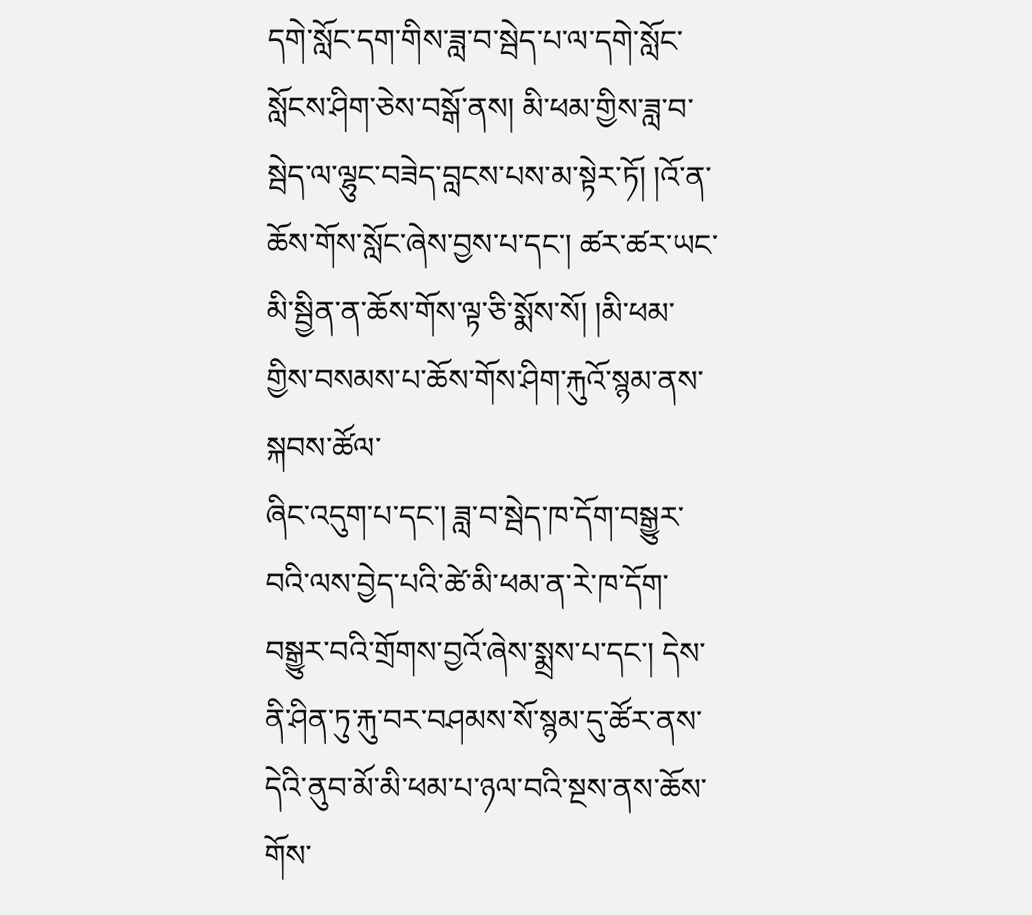དགེ་སློང་དག་གིས་ཟླ་བ་སྦེད་པ་ལ་དགེ་སློང་སློངས་ཤིག་ཅེས་བསྒོ་ནས། མི་ཕམ་གྱིས་ཟླ་བ་སྦེད་ལ་ལྷུང་བཟེད་བླངས་པས་མ་སྟེར་ཏོ། །འོ་ན་ཆོས་གོས་སློང་ཞེས་བྱས་པ་དང་། ཚར་ཚར་ཡང་མི་སྦྱིན་ན་ཆོས་གོས་ལྟ་ཅི་སྨོས་སོ། །མི་ཕམ་གྱིས་བསམས་པ་ཆོས་གོས་ཤིག་རྐུའོ་སྙམ་ནས་སྐབས་ཚོལ་
ཞིང་འདུག་པ་དང་། ཟླ་བ་སྦེད་ཁ་དོག་བསྒྱུར་བའི་ལས་བྱེད་པའི་ཚེ་མི་ཕམ་ན་རེ་ཁ་དོག་བསྒྱུར་བའི་གྲོགས་བྱའོ་ཞེས་སྨྲས་པ་དང་། དེས་ནི་ཤིན་ཏུ་རྐུ་བར་བཤམས་སོ་སྙམ་དུ་ཚོར་ནས་དེའི་ནུབ་མོ་མི་ཕམ་པ་ཉལ་བའི་སྔས་ནས་ཆོས་གོས་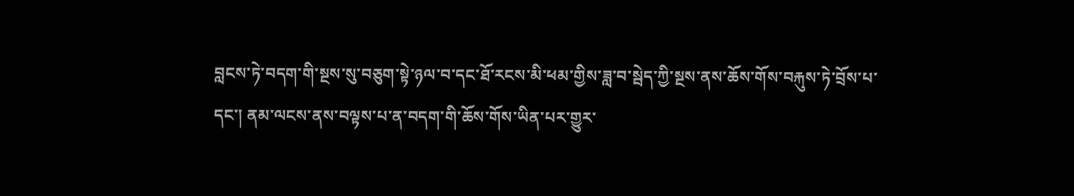བླངས་ཏེ་བདག་གི་སྔས་སུ་བཅུག་སྟེ་ཉལ་བ་དང་ཐོ་རངས་མི་ཕམ་གྱིས་ཟླ་བ་སྦེད་ཀྱི་སྔས་ནས་ཆོས་གོས་བརྐུས་ཏེ་བྲོས་པ་དང་། ནམ་ལངས་ནས་བལྟས་པ་ན་བདག་གི་ཆོས་གོས་ཡིན་པར་གྱུར་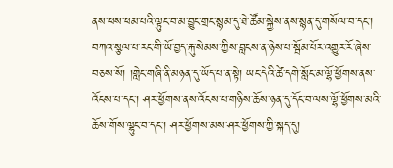ནས་ཕས་ཕམ་པའི་ལྟུང་བ་མ་བྱུང་གྲང་སྙམ་དུ་ཐེ་ཚོམ་སྐྱེས་ནས་སྙན་དུ་གསོལ་བ་དང་། བཀའ་སྩལ་པ་རང་གི་ཡོ་བྱད་རྐུ་སེམས་ཀྱིས་བླངས་ན་ཉེས་པ་སྦོམ་པོར་འགྱུར་རོ་ཞེས་བཅས་སོ། །གླེང་གཞི་ནི་མཉན་དུ་ཡོད་པ་ན་སྟེ། ཡང་དེའི་ཚེ་དགེ་སློང་མ་ལྷོ་ཕྱོགས་ནས་འོངས་པ་དང་། ཤར་ཕྱོགས་ནས་འོངས་པ་གཉིས་ཆོས་ཉན་དུ་དོང་བ་ལས་ལྷོ་ཕྱོགས་མའི་ཆོས་གོས་ལྷུང་བ་དང་། ཤར་ཕྱོགས་མས་ཤར་ཕྱོགས་ཀྱི་སྐད་དུ།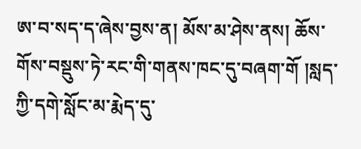ཨ་བ་སད་ད་ཞེས་བྱས་ན། མོས་མ་ཤེས་ནས། ཆོས་གོས་བསྡུས་ཏེ་རང་གི་གནས་ཁང་དུ་བཞག་གོ །སླད་ཀྱི་དགེ་སློང་མ་རྨེད་དུ་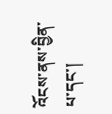འོངས་ནས་བྱིན་པ་དང་།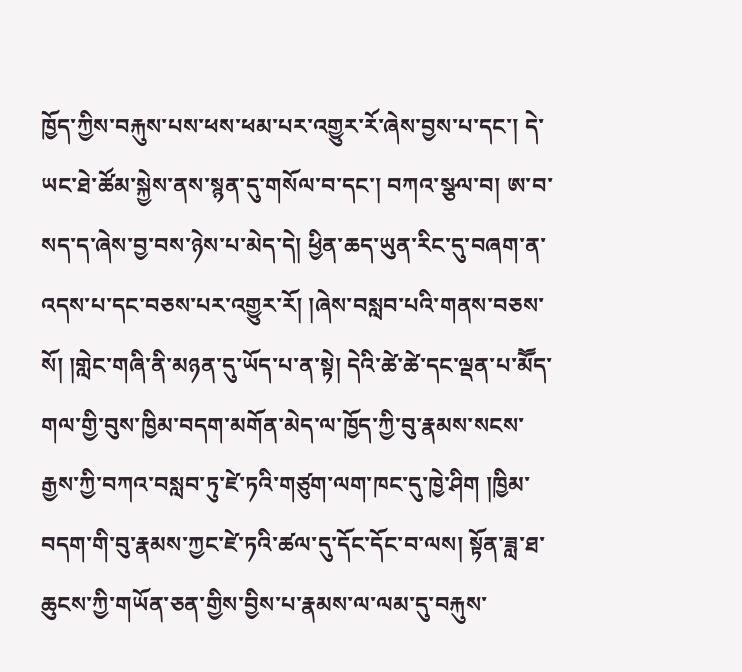ཁྱོད་ཀྱིས་བརྐུས་པས་ཕས་ཕམ་པར་འགྱུར་རོ་ཞེས་བྱས་པ་དང་། དེ་ཡང་ཐེ་ཚོམ་སྐྱེས་ནས་སྙན་དུ་གསོལ་བ་དང་། བཀའ་སྩལ་བ། ཨ་བ་སད་ད་ཞེས་བྱ་བས་ཉེས་པ་མེད་དེ། ཕྱིན་ཆད་ཡུན་རིང་དུ་བཞག་ན་འདས་པ་དང་བཅས་པར་འགྱུར་རོ། །ཞེས་བསླབ་པའི་གནས་བཅས་སོ། །གླེང་གཞི་ནི་མཉན་དུ་ཡོད་པ་ན་སྟེ། དེའི་ཚེ་ཚེ་དང་ལྡན་པ་མཽད་གལ་གྱི་བུས་ཁྱིམ་བདག་མགོན་མེད་ལ་ཁྱོད་ཀྱི་བུ་རྣམས་སངས་རྒྱས་ཀྱི་བཀའ་བསླབ་ཏུ་ཛེ་ཏའི་གཙུག་ལག་ཁང་དུ་ཁྱེ་ཤིག །ཁྱིམ་བདག་གི་བུ་རྣམས་ཀྱང་ཛེ་ཏའི་ཚལ་དུ་དོང་དོང་བ་ལས། སྟོན་ཟླ་ཐ་ཆུངས་ཀྱི་གཡོན་ཅན་གྱིས་བྱིས་པ་རྣམས་ལ་ལམ་དུ་བརྐུས་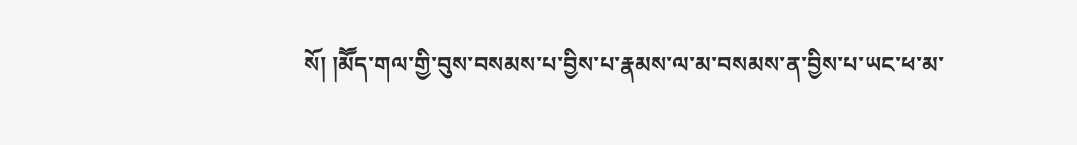སོ། །མཽད་གལ་གྱི་བུས་བསམས་པ་བྱིས་པ་རྣམས་ལ་མ་བསམས་ན་བྱིས་པ་ཡང་ཕ་མ་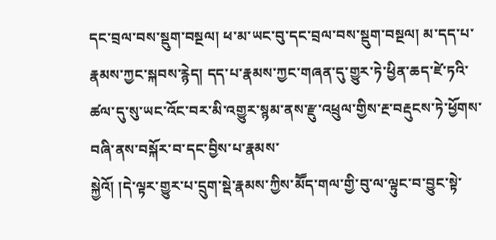དང་བྲལ་བས་སྡུག་བསྔལ། ཕ་མ་ཡང་བུ་དང་བྲལ་བས་སྡུག་བསྔལ། མ་དད་པ་རྣམས་ཀྱང་སྐབས་རྙེད། དད་པ་རྣམས་ཀྱང་གཞན་དུ་གྱུར་ཏེ་ཕྱིན་ཆད་ཛེ་ཏའི་ཚལ་དུ་སུ་ཡང་འོང་བར་མི་འགྱུར་སྙམ་ནས་རྫུ་འཕྲུལ་གྱིས་རྔ་བརྡུངས་ཏེ་ཕྱོགས་བཞི་ནས་བསྐོར་བ་དང་བྱིས་པ་རྣམས་
སྐྱེའོ། །དེ་ལྟར་གྱུར་པ་དྲུག་སྡེ་རྣམས་ཀྱིས་མཽད་གལ་གྱི་བུ་ལ་ལྟུང་བ་བྱུང་སྟེ་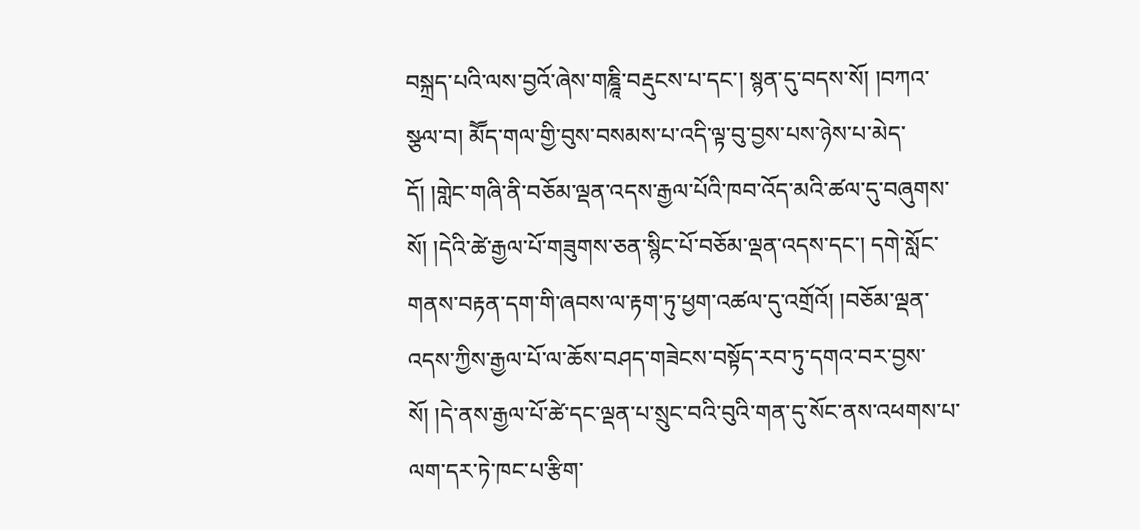བསྐྲད་པའི་ལས་བྱའོ་ཞེས་གཎྜཱི་བརྡུངས་པ་དང་། སྙན་དུ་བདས་སོ། །བཀའ་སྩལ་བ། མཽད་གལ་གྱི་བུས་བསམས་པ་འདི་ལྟ་བུ་བྱས་པས་ཉེས་པ་མེད་དོ། །གླེང་གཞི་ནི་བཅོམ་ལྡན་འདས་རྒྱལ་པོའི་ཁབ་འོད་མའི་ཚལ་དུ་བཞུགས་སོ། །དེའི་ཚེ་རྒྱལ་པོ་གཟུགས་ཅན་སྙིང་པོ་བཅོམ་ལྡན་འདས་དང་། དགེ་སློང་གནས་བརྟན་དག་གི་ཞབས་ལ་རྟག་ཏུ་ཕྱག་འཚལ་དུ་འགྲོའོ། །བཅོམ་ལྡན་འདས་ཀྱིས་རྒྱལ་པོ་ལ་ཆོས་བཤད་གཟེངས་བསྟོད་རབ་ཏུ་དགའ་བར་བྱས་སོ། །དེ་ནས་རྒྱལ་པོ་ཚེ་དང་ལྡན་པ་སྲུང་བའི་བུའི་གན་དུ་སོང་ནས་འཕགས་པ་ལག་དར་ཏེ་ཁང་པ་རྩིག་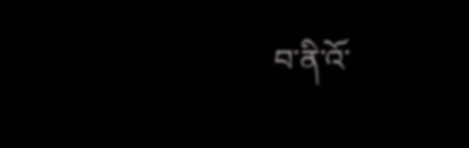བ་ནི་འོ་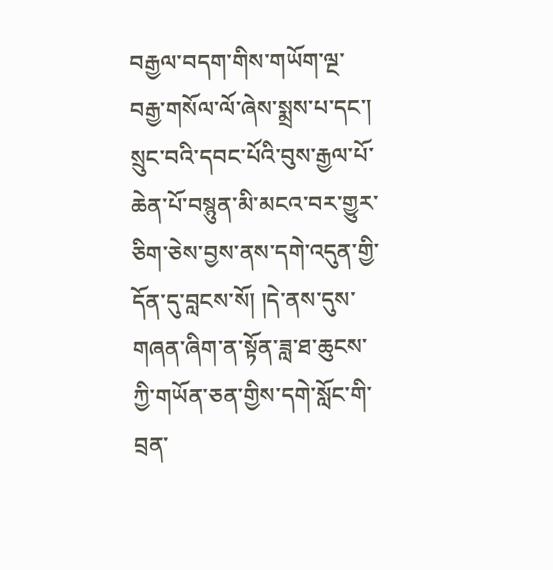བརྒྱལ་བདག་གིས་གཡོག་ལྔ་བརྒྱ་གསོལ་ལོ་ཞེས་སྨྲས་པ་དང་། སྲུང་བའི་དབང་པོའི་བུས་རྒྱལ་པོ་ཆེན་པོ་བསྙུན་མི་མངའ་བར་གྱུར་ཅིག་ཅེས་བྱས་ནས་དགེ་འདུན་གྱི་དོན་དུ་བླངས་སོ། །དེ་ནས་དུས་གཞན་ཞིག་ན་སྟོན་ཟླ་ཐ་ཆུངས་ཀྱི་གཡོན་ཅན་གྱིས་དགེ་སློང་གི་བྲན་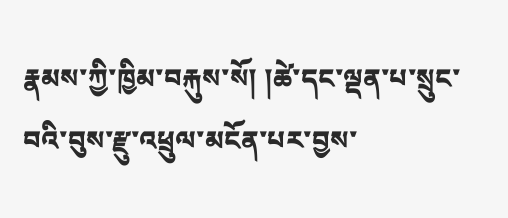རྣམས་ཀྱི་ཁྱིམ་བརྐུས་སོ། །ཚེ་དང་ལྡན་པ་སྲུང་བའི་བུས་རྫུ་འཕྲུལ་མངོན་པར་བྱས་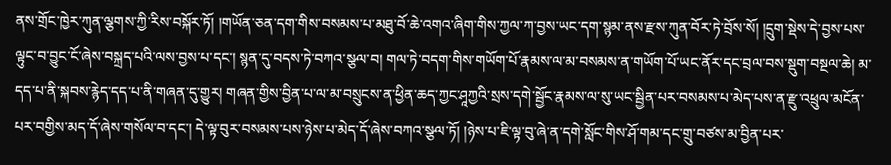ནས་གྲོང་ཁྱེར་ཀུན་ལྕགས་ཀྱི་རིས་བསྐོར་ཏོ། །གཡོན་ཅན་དག་གིས་བསམས་པ་མཐུ་བོ་ཆེ་འགའ་ཞིག་གིས་ཀྱལ་ཀ་བྱས་ཡང་དག་སྙམ་ནས་རྫས་ཀུན་བོར་ཏེ་བྲོས་སོ། །དྲུག་སྡེས་དེ་བྱས་པས་ལྟུང་བ་བྱུང་ངོ་ཞེས་བསྐྲད་པའི་ལས་བྱས་པ་དང་། སྙན་དུ་བདས་ཏེ་བཀའ་སྩལ་བ། གལ་ཏེ་བདག་གིས་གཡོག་པོ་རྣམས་ལ་མ་བསམས་ན་གཡོག་པོ་ཡང་ནོར་དང་བྲལ་བས་སྡུག་བསྔལ་ཆེ། མ་དད་པ་ནི་སྐབས་རྙེད་དད་པ་ནི་གཞན་དུ་གྱུར། གཞན་གྱིས་བྱིན་པ་ལ་མ་བསྲུངས་ན་ཕྱིན་ཆད་ཀྱང་ཤཱཀྱའི་སྲས་དགེ་སྦྱོང་རྣམས་ལ་སུ་ཡང་སྦྱིན་པར་བསམས་པ་མེད་པས་ན་རྫུ་འཕྲུལ་མངོན་པར་བགྱིས་མད་དོ་ཞེས་གསོལ་བ་དང་། དེ་ལྟ་བུར་བསམས་པས་ཉེས་པ་མེད་དོ་ཞེས་བཀའ་སྩལ་ཏོ། །ཉེས་པ་ཇི་ལྟ་བུ་ཞེ་ན་དགེ་སློང་གིས་ཤོ་གམ་དང་གྲུ་བཙས་མ་བྱིན་པར་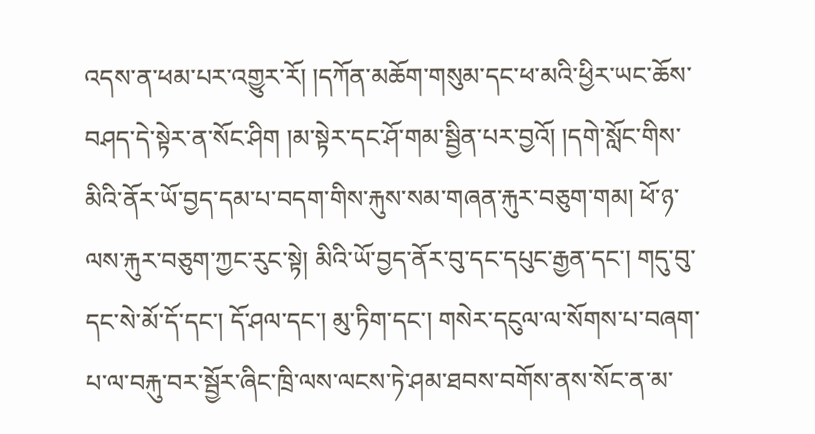འདས་ན་ཕམ་པར་འགྱུར་རོ། །དཀོན་མཆོག་གསུམ་དང་ཕ་མའི་ཕྱིར་ཡང་ཆོས་བཤད་དེ་སྟེར་ན་སོང་ཤིག །མ་སྟེར་དང་ཤོ་གམ་སྦྱིན་པར་བྱའོ། །དགེ་སློང་གིས་
མིའི་ནོར་ཡོ་བྱད་དམ་པ་བདག་གིས་རྐུས་སམ་གཞན་རྐུར་བཅུག་གམ། ཕོ་ཉ་ལས་རྐུར་བཅུག་ཀྱང་རུང་སྟེ། མིའི་ཡོ་བྱད་ནོར་བུ་དང་དཔུང་རྒྱན་དང་། གདུ་བུ་དང་སེ་མོ་དོ་དང་། དོ་ཤལ་དང་། མུ་ཏིག་དང་། གསེར་དངུལ་ལ་སོགས་པ་བཞག་པ་ལ་བརྐུ་བར་སྦྱོར་ཞིང་ཁྲི་ལས་ལངས་ཏེ་ཤམ་ཐབས་བགོས་ནས་སོང་ན་མ་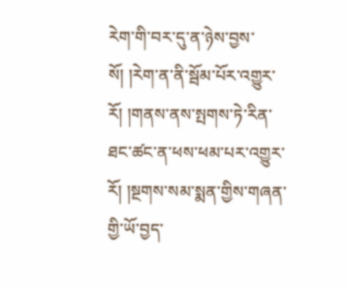རེག་གི་བར་དུ་ན་ཉེས་བྱས་སོ། །རེག་ན་ནི་སྦོམ་པོར་འགྱུར་རོ། །གནས་ནས་སྤགས་ཏེ་རིན་ཐང་ཚང་ན་ཕས་ཕམ་པར་འགྱུར་རོ། །སྔགས་སམ་སྨན་གྱིས་གཞན་གྱི་ཡོ་བྱད་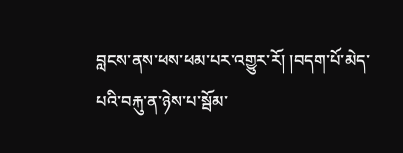བླངས་ནས་ཕས་ཕམ་པར་འགྱུར་རོ། །བདག་པོ་མེད་པའི་བརྐུ་ན་ཉེས་པ་སྦོམ་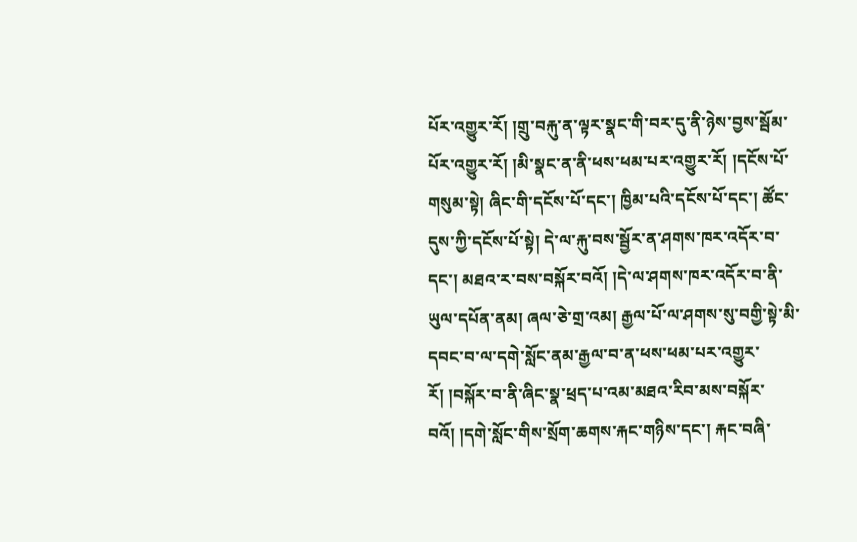པོར་འགྱུར་རོ། །གྲུ་བརྐུ་ན་ལྟར་སྣང་གི་བར་དུ་ནི་ཉེས་བྱས་སྦོམ་པོར་འགྱུར་རོ། །མི་སྣང་ན་ནི་ཕས་ཕམ་པར་འགྱུར་རོ། །དངོས་པོ་གསུམ་སྟེ། ཞིང་གི་དངོས་པོ་དང་། ཁྱིམ་པའི་དངོས་པོ་དང་། ཚོང་དུས་ཀྱི་དངོས་པོ་སྟེ། དེ་ལ་རྐུ་བས་སྦྱོར་ན་ཤགས་ཁར་འདོར་བ་དང་། མཐའ་ར་བས་བསྐོར་བའོ། །དེ་ལ་ཤགས་ཁར་འདོར་བ་ནི་ཡུལ་དཔོན་ནམ། ཞལ་ཅེ་གྲ་འམ། རྒྱལ་པོ་ལ་ཤགས་སུ་བགྱི་སྟེ་མི་དབང་བ་ལ་དགེ་སློང་ནམ་རྒྱལ་བ་ན་ཕས་ཕམ་པར་འགྱུར་རོ། །བསྐོར་བ་ནི་ཞིང་སྣ་ཕྲད་པ་འམ་མཐའ་རིབ་མས་བསྐོར་བའོ། །དགེ་སློང་གིས་སྲོག་ཆགས་རྐང་གཉིས་དང་། རྐང་བཞི་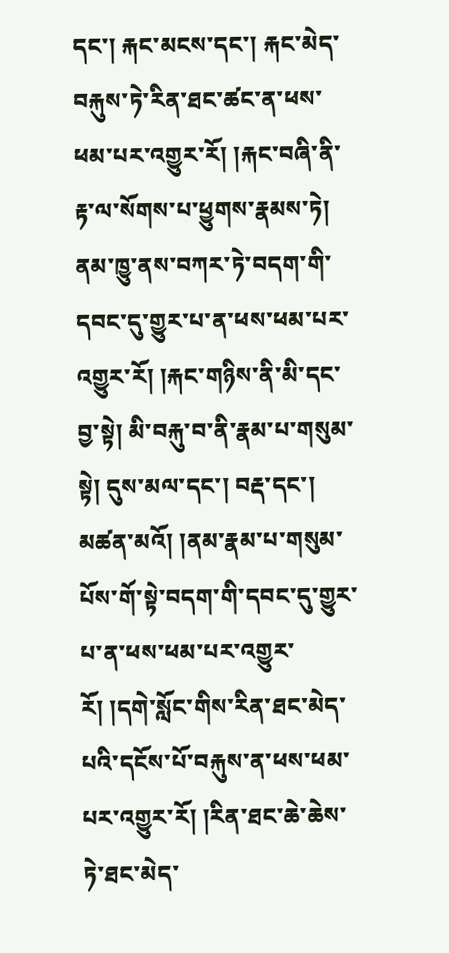དང་། རྐང་མངས་དང་། རྐང་མེད་བརྐུས་ཏེ་རིན་ཐང་ཚང་ན་ཕས་ཕམ་པར་འགྱུར་རོ། །རྐང་བཞི་ནི་རྟ་ལ་སོགས་པ་ཕྱུགས་རྣམས་ཏེ། ནམ་ཁྱུ་ནས་བཀར་ཏེ་བདག་གི་དབང་དུ་གྱུར་པ་ན་ཕས་ཕམ་པར་འགྱུར་རོ། །རྐང་གཉིས་ནི་མི་དང་བྱ་སྟེ། མི་བརྐུ་བ་ནི་རྣམ་པ་གསུམ་སྟེ། དུས་མལ་དང་། བརྡ་དང་། མཚན་མའོ། །ནམ་རྣམ་པ་གསུམ་པོས་གོ་སྟེ་བདག་གི་དབང་དུ་གྱུར་པ་ན་ཕས་ཕམ་པར་འགྱུར་རོ། །དགེ་སློང་གིས་རིན་ཐང་མེད་པའི་དངོས་པོ་བརྐུས་ན་ཕས་ཕམ་པར་འགྱུར་རོ། །རིན་ཐང་ཆེ་ཆེས་ཏེ་ཐང་མེད་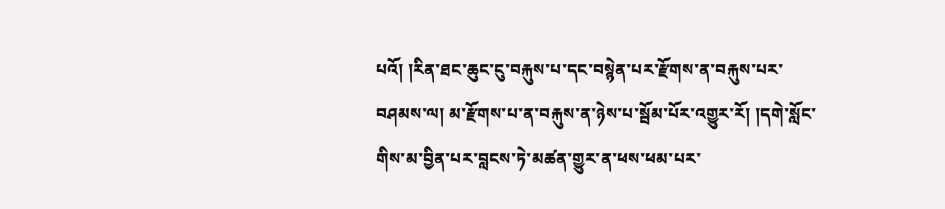པའོ། །རིན་ཐང་ཆུང་ངུ་བརྐུས་པ་དང་བསྙེན་པར་རྫོགས་ན་བརྐུས་པར་བཤམས་ལ། མ་རྫོགས་པ་ན་བརྐུས་ན་ཉེས་པ་སྦོམ་པོར་འགྱུར་རོ། །དགེ་སློང་གིས་མ་བྱིན་པར་བླངས་ཏེ་མཚན་གྱུར་ན་ཕས་ཕམ་པར་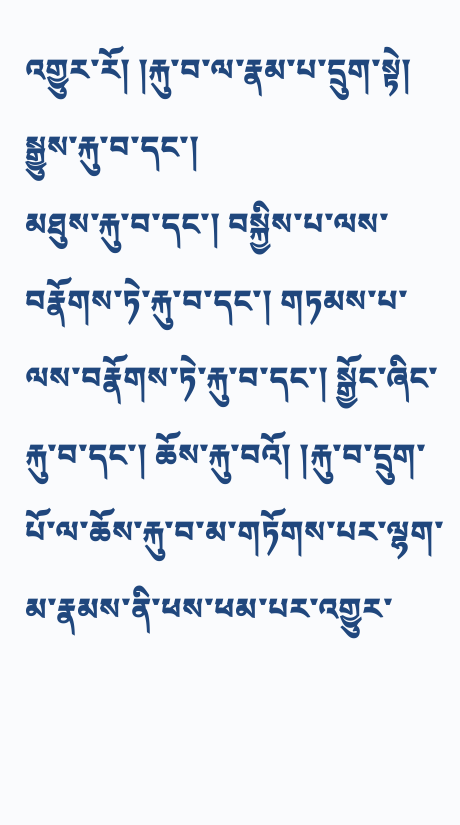འགྱུར་རོ། །རྐུ་བ་ལ་རྣམ་པ་དྲུག་སྟེ། སྒྱུས་རྐུ་བ་དང་།
མཐུས་རྐུ་བ་དང་། བསྐྱིས་པ་ལས་བརྣོགས་ཏེ་རྐུ་བ་དང་། གཏམས་པ་ལས་བརྣོགས་ཏེ་རྐུ་བ་དང་། སྒྱོང་ཞིང་རྐུ་བ་དང་། ཆོས་རྐུ་བའོ། །རྐུ་བ་དྲུག་པོ་ལ་ཆོས་རྐུ་བ་མ་གཏོགས་པར་ལྷག་མ་རྣམས་ནི་ཕས་ཕམ་པར་འགྱུར་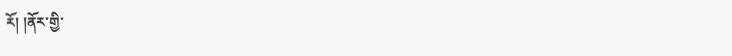རོ། །ནོར་གྱི་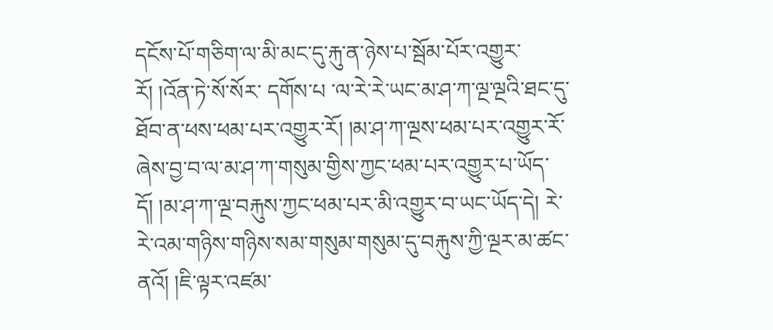དངོས་པོ་གཅིག་ལ་མི་མང་དུ་རྐུ་ན་ཉེས་པ་སྦོམ་པོར་འགྱུར་རོ། །འོན་ཏེ་སོ་སོར་ དགོས་པ ་ལ་རེ་རེ་ཡང་མ་ཤ་ཀ་ལྔ་ལྔའི་ཐང་དུ་ཐོབ་ན་ཕས་ཕམ་པར་འགྱུར་རོ། །མ་ཤ་ཀ་ལྔས་ཕམ་པར་འགྱུར་རོ་ཞེས་བྱ་བ་ལ་མ་ཤ་ཀ་གསུམ་གྱིས་ཀྱང་ཕམ་པར་འགྱུར་པ་ཡོད་དོ། །མ་ཤ་ཀ་ལྔ་བརྐུས་ཀྱང་ཕམ་པར་མི་འགྱུར་བ་ཡང་ཡོད་དེ། རེ་རེ་འམ་གཉིས་གཉིས་སམ་གསུམ་གསུམ་དུ་བརྐུས་ཀྱི་ལྔར་མ་ཚང་ནའོ། །ཇི་ལྟར་འཛམ་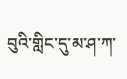བུའི་གླིང་དུ་མ་ཤ་ཀ་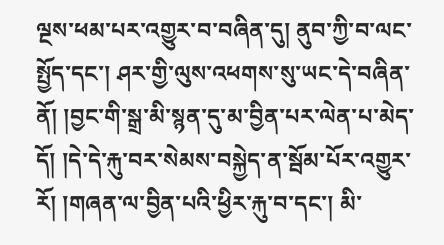ལྔས་ཕམ་པར་འགྱུར་བ་བཞིན་དུ། ནུབ་ཀྱི་བ་ལང་སྤྱོད་དང་། ཤར་གྱི་ལུས་འཕགས་སུ་ཡང་དེ་བཞིན་ནོ། །བྱང་གི་སྒྲ་མི་སྙན་དུ་མ་བྱིན་པར་ལེན་པ་མེད་དོ། །དེ་དེ་རྐུ་བར་སེམས་བསྐྱེད་ན་སྦོམ་པོར་འགྱུར་རོ། །གཞན་ལ་བྱིན་པའི་ཕྱིར་རྐུ་བ་དང་། མི་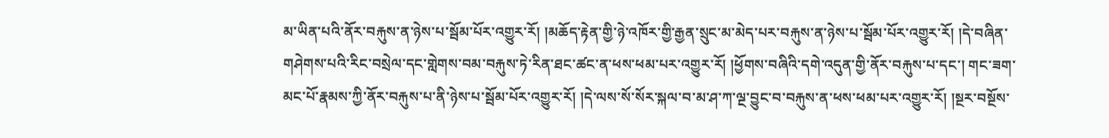མ་ཡིན་པའི་ནོར་བརྐུས་ན་ཉེས་པ་སྦོམ་པོར་འགྱུར་རོ། །མཆོད་རྟེན་གྱི་ཉེ་འཁོར་གྱི་རྒྱན་སྲུང་མ་མེད་པར་བརྐུས་ན་ཉེས་པ་སྦོམ་པོར་འགྱུར་རོ། །དེ་བཞིན་གཤེགས་པའི་རིང་བསྲེལ་དང་གླེགས་བམ་བརྐུས་ཏེ་རིན་ཐང་ཚང་ན་ཕས་ཕམ་པར་འགྱུར་རོ། །ཕྱོགས་བཞིའི་དགེ་འདུན་གྱི་ནོར་བརྐུས་པ་དང་། གང་ཟག་མང་པོ་རྣམས་ཀྱི་ནོར་བརྐུས་པ་ནི་ཉེས་པ་སྦོམ་པོར་འགྱུར་རོ། །དེ་ལས་སོ་སོར་སྐལ་བ་མ་ཤ་ཀ་ལྔ་བྱུང་བ་བརྐུས་ན་ཕས་ཕམ་པར་འགྱུར་རོ། །སྔར་བསྔོས་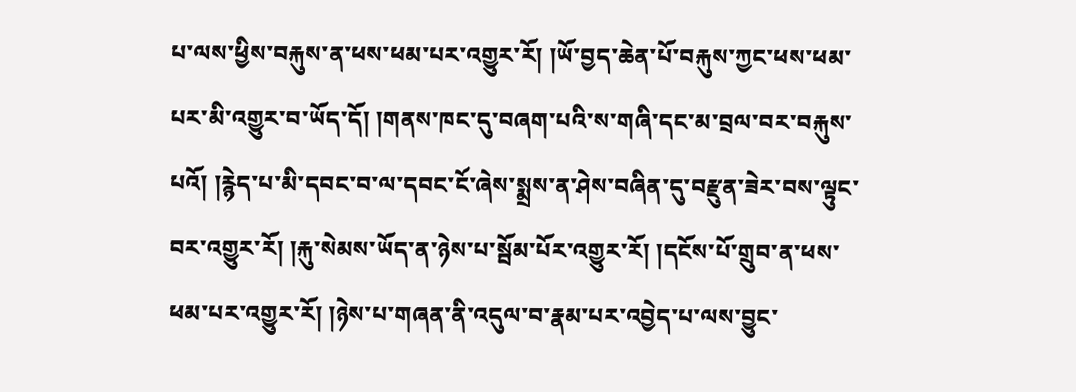པ་ལས་ཕྱིས་བརྐུས་ན་ཕས་ཕམ་པར་འགྱུར་རོ། །ཡོ་བྱད་ཆེན་པོ་བརྐུས་ཀྱང་ཕས་ཕམ་པར་མི་འགྱུར་བ་ཡོད་དོ། །གནས་ཁང་དུ་བཞག་པའི་ས་གཞི་དང་མ་བྲལ་བར་བརྐུས་པའོ། །རྙེད་པ་མི་དབང་བ་ལ་དབང་ངོ་ཞེས་སྨྲས་ན་ཤེས་བཞིན་དུ་བརྫུན་ཟེར་བས་ལྟུང་བར་འགྱུར་རོ། །རྐུ་སེམས་ཡོད་ན་ཉེས་པ་སྦོམ་པོར་འགྱུར་རོ། །དངོས་པོ་གྲུབ་ན་ཕས་ཕམ་པར་འགྱུར་རོ། །ཉེས་པ་གཞན་ནི་འདུལ་བ་རྣམ་པར་འབྱེད་པ་ལས་བྱུང་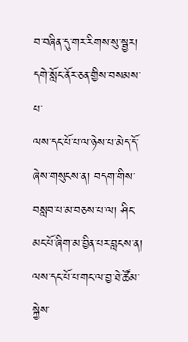བ་བཞིན་དུ་གར་རིགས་སུ་སྦྱར། དགེ་སློང་ནོར་ཅན་གྱིས་བསམས་པ་
ལས་དང་པོ་པ་ལ་ཉེས་པ་མེད་དོ་ཞེས་གསུངས་ན། བདག་གིས་བསླབ་པ་མ་བཅས་པ་ལ། ཤིང་མང་པོ་ཞིག་མ་བྱིན་པར་བླངས་ན། ལས་དང་པོ་པ་གང་ལ་བྱ་ཐེ་ཚོམ་སྐྱེས་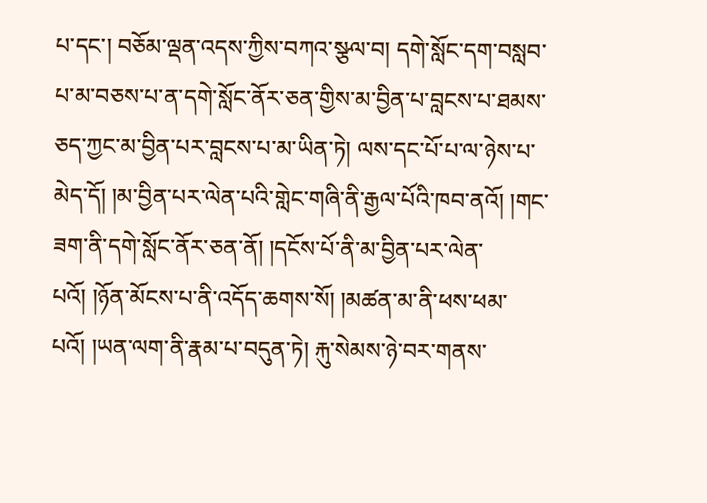པ་དང་། བཅོམ་ལྡན་འདས་ཀྱིས་བཀའ་སྩལ་བ། དགེ་སློང་དག་བསླབ་པ་མ་བཅས་པ་ན་དགེ་སློང་ནོར་ཅན་གྱིས་མ་བྱིན་པ་བླངས་པ་ཐམས་ཅད་ཀྱང་མ་བྱིན་པར་བླངས་པ་མ་ཡིན་ཏེ། ལས་དང་པོ་པ་ལ་ཉེས་པ་མེད་དོ། །མ་བྱིན་པར་ལེན་པའི་གླེང་གཞི་ནི་རྒྱལ་པོའི་ཁབ་ནའོ། །གང་ཟག་ནི་དགེ་སློང་ནོར་ཅན་ནོ། །དངོས་པོ་ནི་མ་བྱིན་པར་ལེན་པའོ། །ཉོན་མོངས་པ་ནི་འདོད་ཆགས་སོ། །མཚན་མ་ནི་ཕས་ཕམ་པའོ། །ཡན་ལག་ནི་རྣམ་པ་བདུན་ཏེ། རྐུ་སེམས་ཉེ་བར་གནས་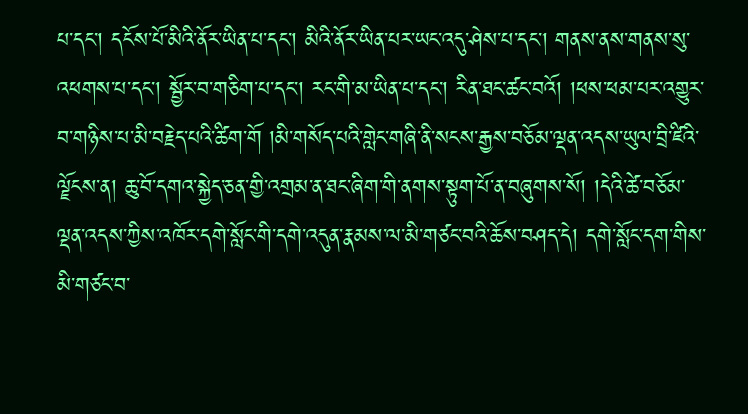པ་དང་། དངོས་པོ་མིའི་ནོར་ཡིན་པ་དང་། མིའི་ནོར་ཡིན་པར་ཡང་འདུ་ཤེས་པ་དང་། གནས་ནས་གནས་སུ་འཕགས་པ་དང་། སྦྱོར་བ་གཅིག་པ་དང་། རང་གི་མ་ཡིན་པ་དང་། རིན་ཐང་ཚང་བའོ། །ཕས་ཕམ་པར་འགྱུར་བ་གཉིས་པ་མི་བརྗེད་པའི་ཚིག་གོ །མི་གསོད་པའི་གླེང་གཞི་ནི་སངས་རྒྱས་བཅོམ་ལྡན་འདས་ཡུལ་བྲི་ཛིའི་ལྗོངས་ན། ཆུ་བོ་དགའ་སྐྱེད་ཅན་གྱི་འགྲམ་ན་ཐང་ཞིག་གི་ནགས་སྟུག་པོ་ན་བཞུགས་སོ། །དེའི་ཚེ་བཅོམ་ལྡན་འདས་ཀྱིས་འཁོར་དགེ་སློང་གི་དགེ་འདུན་རྣམས་ལ་མི་གཙང་བའི་ཆོས་བཤད་དེ། དགེ་སློང་དག་གིས་མི་གཙང་བ་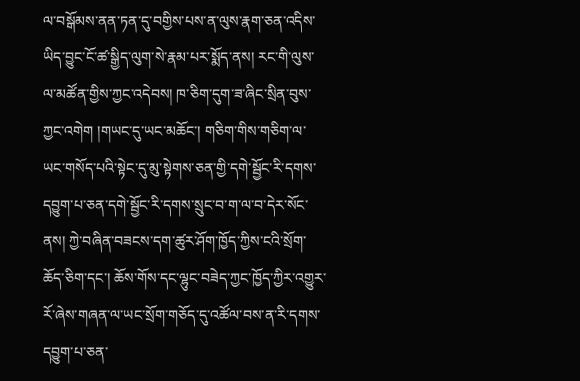ལ་བསྒོམས་ནན་ཏན་དུ་བགྱིས་པས་ན་ལུས་རྣག་ཅན་འདིས་ཡིད་བྱུང་ངོ་ཚ་སྒྱིད་ལུག་སེ་རྣམ་པར་སྨོད་ནས། རང་གི་ལུས་ལ་མཚོན་གྱིས་ཀྱང་འདེབས། ཁ་ཅིག་དུག་ཟ་ཞིང་སྲིན་བུས་ཀྱང་འགེག །གཡང་དུ་ཡང་མཆོང་། གཅིག་གིས་གཅིག་ལ་ཡང་གསོད་པའི་སྟེང་དུ་མུ་སྟེགས་ཅན་གྱི་དགེ་སྦྱོང་རི་དགས་དབྱུག་པ་ཅན་དགེ་སྦྱོང་རི་དགས་སྲུང་བ་ག་ལ་བ་དེར་སོང་ནས། ཀྱེ་བཞིན་བཟངས་དག་ཚུར་ཤོག་ཁྱོད་ཀྱིས་ངའི་སྲོག་ཆོད་ཅིག་དང་། ཆོས་གོས་དང་ལྷུང་བཟེད་ཀྱང་ཁྱོད་ཀྱིར་འགྱུར་རོ་ཞེས་གཞན་ལ་ཡང་སྲོག་གཅོད་དུ་འཚོལ་བས་ན་རི་དགས་དབྱུག་པ་ཅན་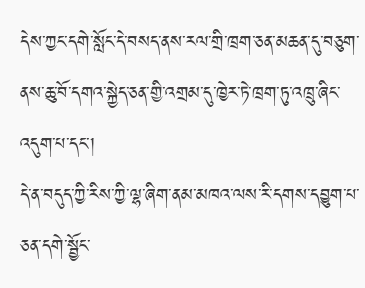དེས་ཀྱང་དགེ་སློང་དེ་བསད་ནས་རལ་གྲི་ཁྲག་ཅན་མཆན་དུ་བཅུག་ནས་ཆུ་བོ་དགའ་སྐྱེད་ཅན་གྱི་འགྲམ་དུ་ཁྱེར་ཏེ་ཁྲག་ཏུ་འཁྲུ་ཞིང་འདུག་པ་དང་།
དེ་ན་བདུད་ཀྱི་རིས་ཀྱི་ལྷ་ཞིག་ནམ་མཁའ་ལས་རི་དགས་དབྱུག་པ་ཅན་དགེ་སྦྱོང་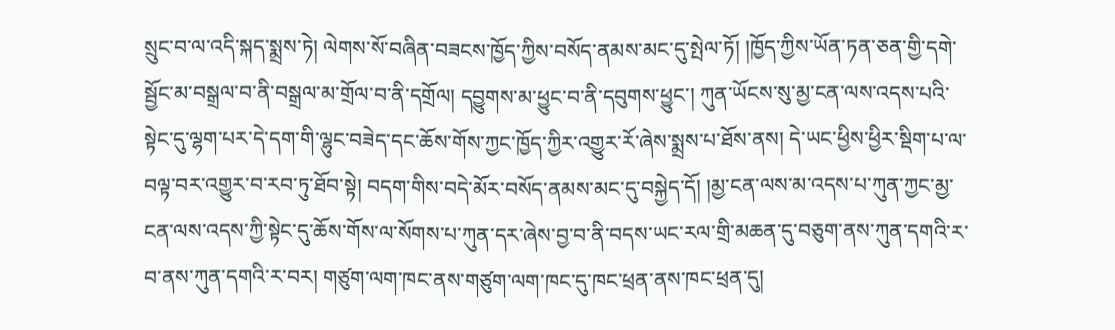སྲུང་བ་ལ་འདི་སྐད་སྨྲས་ཏེ། ལེགས་སོ་བཞིན་བཟངས་ཁྱོད་ཀྱིས་བསོད་ནམས་མང་དུ་སྤེལ་ཏོ། །ཁྱོད་ཀྱིས་ཡོན་ཏན་ཅན་གྱི་དགེ་སྦྱོང་མ་བསྒྲལ་བ་ནི་བསྒྲལ་མ་གྲོལ་བ་ནི་དགྲོལ། དབྱུགས་མ་ཕྱུང་བ་ནི་དབུགས་ཕྱུང་། ཀུན་ཡོངས་སུ་མྱ་ངན་ལས་འདས་པའི་སྟེང་དུ་ལྷག་པར་དེ་དག་གི་ལྷུང་བཟེད་དང་ཆོས་གོས་ཀྱང་ཁྱོད་ཀྱིར་འགྱུར་རོ་ཞེས་སྨྲས་པ་ཐོས་ནས། དེ་ཡང་ཕྱིས་ཕྱིར་སྡིག་པ་ལ་བལྟ་བར་འགྱུར་བ་རབ་ཏུ་ཐོབ་སྟེ། བདག་གིས་བདེ་མོར་བསོད་ནམས་མང་དུ་བསྐྱེད་དོ། །མྱ་ངན་ལས་མ་འདས་པ་ཀུན་ཀྱང་མྱ་ངན་ལས་འདས་ཀྱི་སྟེང་དུ་ཆོས་གོས་ལ་སོགས་པ་ཀུན་དར་ཞེས་བྱ་བ་ནི་བདས་ཡང་རལ་གྲི་མཆན་དུ་བཅུག་ནས་ཀུན་དགའི་ར་བ་ནས་ཀུན་དགའི་ར་བར། གཙུག་ལག་ཁང་ནས་གཙུག་ལག་ཁང་དུ་ཁང་ཕྲན་ནས་ཁང་ཕྲན་དུ།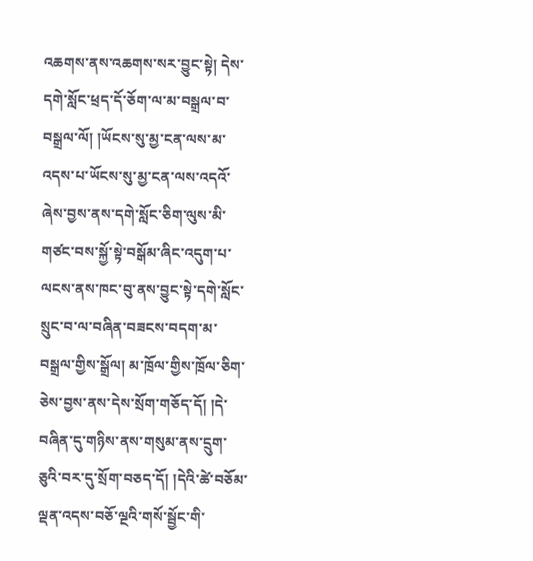འཆགས་ནས་འཆགས་སར་བྱུང་སྟེ། དེས་དགེ་སློང་ཕྲད་དོ་ཅོག་ལ་མ་བསྒྲལ་བ་བསྒྲལ་ལོ། །ཡོངས་སུ་མྱ་ངན་ལས་མ་འདས་པ་ཡོངས་སུ་མྱ་ངན་ལས་འདའོ་ཞེས་བྱས་ནས་དགེ་སློང་ཅིག་ལུས་མི་གཙང་བས་སྐྱོ་སྟེ་བསྒོམ་ཞིང་འདུག་པ་ལངས་ནས་ཁང་བུ་ནས་བྱུང་སྟེ་དགེ་སློང་སྲུང་བ་ལ་བཞིན་བཟངས་བདག་མ་བསྒྲལ་གྱིས་སྒྲོལ། མ་ཁྲོལ་གྱིས་ཁྲོལ་ཅིག་ཅེས་བྱས་ནས་དེས་སྲོག་གཅོད་དོ། །དེ་བཞིན་དུ་གཉིས་ནས་གསུམ་ནས་དྲུག་ཅུའི་བར་དུ་སྲོག་བཅད་དོ། །དེའི་ཚེ་བཅོམ་ལྡན་འདས་བཅོ་ལྔའི་གསོ་སྦྱོང་གི་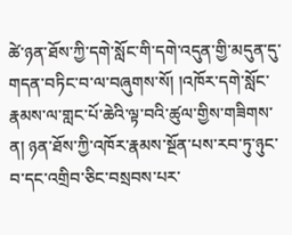ཚེ་ཉན་ཐོས་ཀྱི་དགེ་སློང་གི་དགེ་འདུན་གྱི་མདུན་དུ་གདན་བཏིང་བ་ལ་བཞུགས་སོ། །འཁོར་དགེ་སློང་རྣམས་ལ་གླང་པོ་ཆེའི་ལྟ་བའི་ཚུལ་གྱིས་གཟིགས་ན། ཉན་ཐོས་ཀྱི་འཁོར་རྣམས་སྔོན་པས་རབ་ཏུ་ཉུང་བ་དང་འགྲིབ་ཅིང་བསྲབས་པར་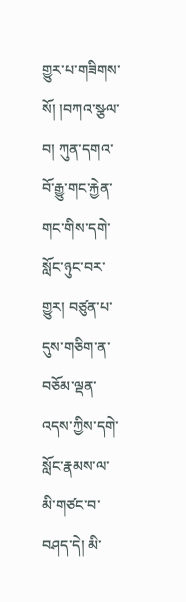གྱུར་པ་གཟིགས་སོ། །བཀའ་སྩལ་བ། ཀུན་དགའ་བོ་རྒྱུ་གང་རྐྱེན་གང་གིས་དགེ་སློང་ཉུང་བར་གྱུར། བཙུན་པ་དུས་གཅིག་ན་བཅོམ་ལྡན་འདས་ཀྱིས་དགེ་སློང་རྣམས་ལ་མི་གཙང་བ་བཤད་དེ། མི་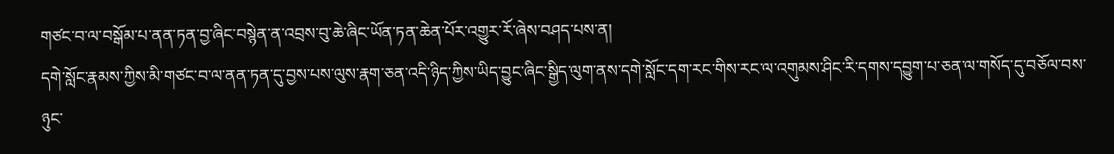གཙང་བ་ལ་བསྒོམ་པ་ནན་ཏན་བྱ་ཞིང་བསྙེན་ན་འབྲས་བུ་ཆེ་ཞིང་ཡོན་ཏན་ཆེན་པོར་འགྱུར་རོ་ཞེས་བཤད་པས་ན།
དགེ་སློང་རྣམས་ཀྱིས་མི་གཙང་བ་ལ་ནན་ཏན་དུ་བྱས་པས་ལུས་རྣག་ཅན་འདི་ཉིད་ཀྱིས་ཡིད་བྱུང་ཞིང་སྒྱིད་ལུག་ནས་དགེ་སློང་དག་རང་གིས་རང་ལ་འགུམས་ཤིང་རི་དགས་དབྱུག་པ་ཅན་ལ་གསོད་དུ་བཅོལ་བས་ཉུང་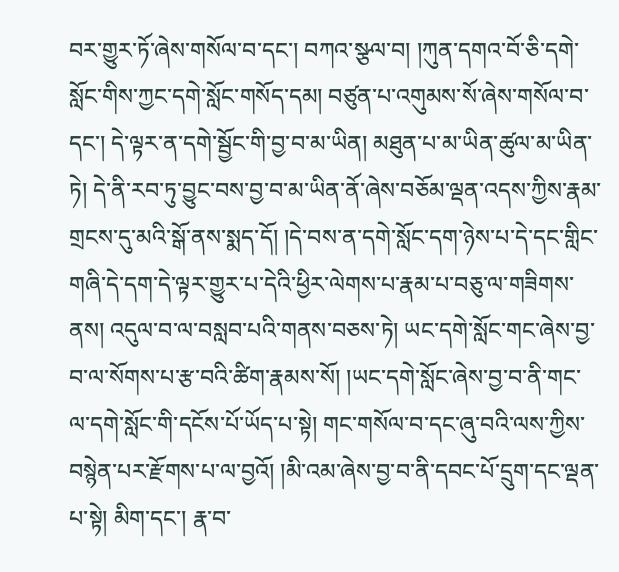བར་གྱུར་ཏོ་ཞེས་གསོལ་བ་དང་། བཀའ་སྩལ་བ། །ཀུན་དགའ་བོ་ཅི་དགེ་སློང་གིས་ཀྱང་དགེ་སློང་གསོད་དམ། བཙུན་པ་འགུམས་སོ་ཞེས་གསོལ་བ་དང་། དེ་ལྟར་ན་དགེ་སྦྱོང་གི་བྱ་བ་མ་ཡིན། མཐུན་པ་མ་ཡིན་ཚུལ་མ་ཡིན་ཏེ། དེ་ནི་རབ་ཏུ་བྱུང་བས་བྱ་བ་མ་ཡིན་ནོ་ཞེས་བཅོམ་ལྡན་འདས་ཀྱིས་རྣམ་གྲངས་དུ་མའི་སྒོ་ནས་སྨད་དོ། །དེ་བས་ན་དགེ་སློང་དག་ཉེས་པ་དེ་དང་གླིང་གཞི་དེ་དག་དེ་ལྟར་གྱུར་པ་དེའི་ཕྱིར་ལེགས་པ་རྣམ་པ་བཅུ་ལ་གཟིགས་ནས། འདུལ་བ་ལ་བསླབ་པའི་གནས་བཅས་ཏེ། ཡང་དགེ་སློང་གང་ཞེས་བྱ་བ་ལ་སོགས་པ་རྩ་བའི་ཚིག་རྣམས་སོ། །ཡང་དགེ་སློང་ཞེས་བྱ་བ་ནི་གང་ལ་དགེ་སློང་གི་དངོས་པོ་ཡོད་པ་སྟེ། གང་གསོལ་བ་དང་ཞུ་བའི་ལས་ཀྱིས་བསྙེན་པར་རྫོགས་པ་ལ་བྱའོ། །མི་འམ་ཞེས་བྱ་བ་ནི་དབང་པོ་དྲུག་དང་ལྡན་པ་སྟེ། མིག་དང་། རྣ་བ་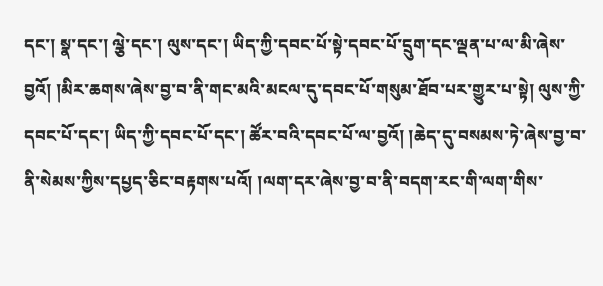དང་། སྣ་དང་། ལྕེ་དང་། ལུས་དང་། ཡིད་ཀྱི་དབང་པོ་སྟེ་དབང་པོ་དྲུག་དང་ལྡན་པ་ལ་མི་ཞེས་བྱའོ། །མིར་ཆགས་ཞེས་བྱ་བ་ནི་གང་མའི་མངལ་དུ་དབང་པོ་གསུམ་ཐོབ་པར་གྱུར་པ་སྟེ། ལུས་ཀྱི་དབང་པོ་དང་། ཡིད་ཀྱི་དབང་པོ་དང་། ཚོར་བའི་དབང་པོ་ལ་བྱའོ། །ཆེད་དུ་བསམས་ཏེ་ཞེས་བྱ་བ་ནི་སེམས་ཀྱིས་དཔྱད་ཅིང་བརྟགས་པའོ། །ལག་དར་ཞེས་བྱ་བ་ནི་བདག་རང་གི་ལག་གིས་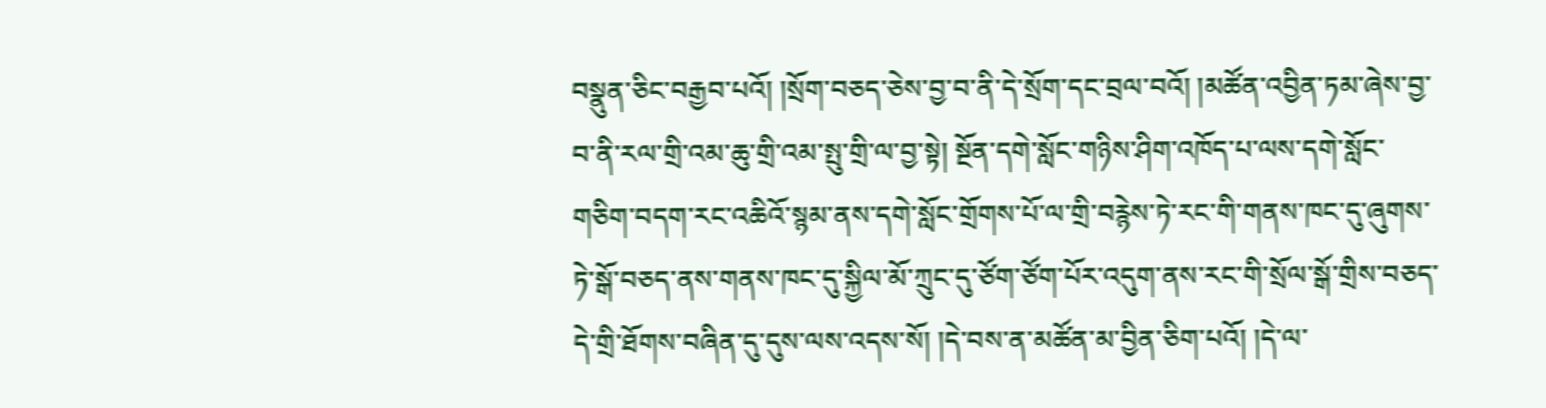བསྣུན་ཅིང་བརྒྱབ་པའོ། །སྲོག་བཅད་ཅེས་བྱ་བ་ནི་དེ་སྲོག་དང་བྲལ་བའོ། །མཚོན་འབྱིན་ཏམ་ཞེས་བྱ་བ་ནི་རལ་གྲི་འམ་ཆུ་གྲི་འམ་སྤུ་གྲི་ལ་བྱ་སྟེ། སྔོན་དགེ་སློང་གཉིས་ཤིག་འཁོད་པ་ལས་དགེ་སློང་གཅིག་བདག་རང་འཆིའོ་སྙམ་ནས་དགེ་སློང་གྲོགས་པོ་ལ་གྲི་བརྙེས་ཏེ་རང་གི་གནས་ཁང་དུ་ཞུགས་ཏེ་སྒོ་བཅད་ནས་གནས་ཁང་དུ་སྐྱིལ་མོ་ཀྲུང་དུ་ཙོག་ཙོག་པོར་འདུག་ནས་རང་གི་སྲོལ་སྒོ་གྲིས་བཅད་དེ་གྲི་ཐོགས་བཞིན་དུ་དུས་ལས་འདས་སོ། །དེ་བས་ན་མཚོན་མ་བྱིན་ཅིག་པའོ། །དེ་ལ་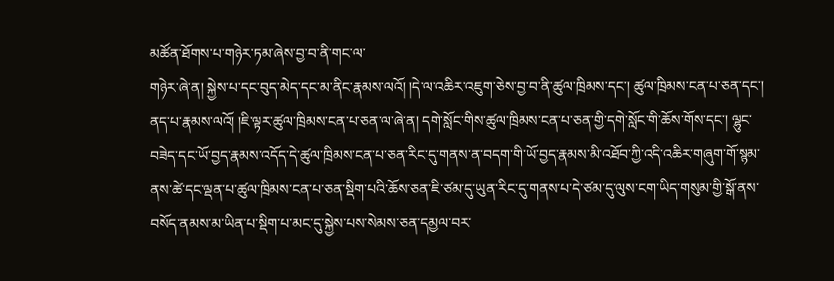མཚོན་ཐོགས་པ་གཉེར་ཏམ་ཞེས་བྱ་བ་ནི་གང་ལ་
གཉེར་ཞེ་ན། སྐྱེས་པ་དང་བུད་མེད་དང་མ་ནིང་རྣམས་ལའོ། །དེ་ལ་འཆིར་འཇུག་ཅེས་བྱ་བ་ནི་ཚུལ་ཁྲིམས་དང་། ཚུལ་ཁྲིམས་ངན་པ་ཅན་དང་། ནད་པ་རྣམས་ལའོ། །ཇི་ལྟར་ཚུལ་ཁྲིམས་ངན་པ་ཅན་ལ་ཞེ་ན། དགེ་སློང་གིས་ཚུལ་ཁྲིམས་ངན་པ་ཅན་གྱི་དགེ་སློང་གི་ཆོས་གོས་དང་། ལྷུང་བཟེད་དང་ཡོ་བྱད་རྣམས་འདོད་དེ་ཚུལ་ཁྲིམས་ངན་པ་ཅན་རིང་དུ་གནས་ན་བདག་གི་ཡོ་བྱད་རྣམས་མི་འཐོབ་ཀྱི་འདི་འཆིར་གཞུག་གོ་སྙམ་ནས་ཚེ་དང་ལྡན་པ་ཚུལ་ཁྲིམས་ངན་པ་ཅན་སྡིག་པའི་ཆོས་ཅན་ཇི་ཙམ་དུ་ཡུན་རིང་དུ་གནས་པ་དེ་ཙམ་དུ་ལུས་ངག་ཡིད་གསུམ་གྱི་སྒོ་ནས་བསོད་ནམས་མ་ཡིན་པ་སྡིག་པ་མང་དུ་སྐྱེས་པས་སེམས་ཅན་དམྱལ་བར་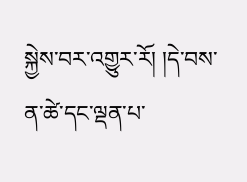སྐྱེས་བར་འགྱུར་རོ། །དེ་བས་ན་ཚེ་དང་ལྡན་པ་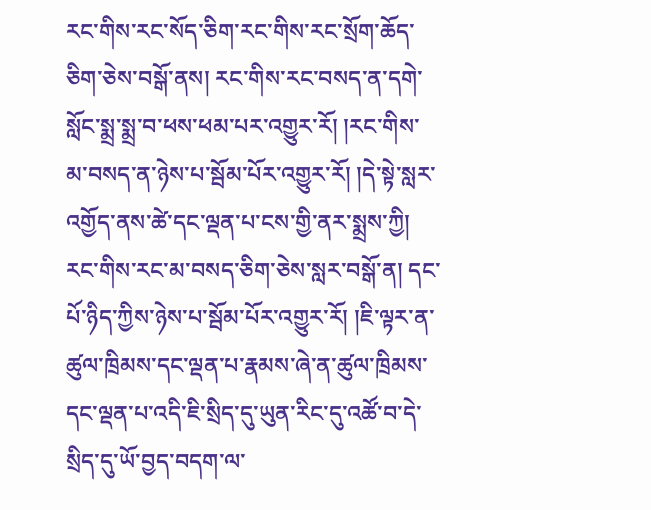རང་གིས་རང་སོད་ཅིག་རང་གིས་རང་སྲོག་ཆོད་ཅིག་ཅེས་བསྒོ་ནས། རང་གིས་རང་བསད་ན་དགེ་སློང་སྨྲ་སྨྲ་བ་ཕས་ཕམ་པར་འགྱུར་རོ། །རང་གིས་མ་བསད་ན་ཉེས་པ་སྦོམ་པོར་འགྱུར་རོ། །དེ་སྟེ་སླར་འགྱོད་ནས་ཚེ་དང་ལྡན་པ་ངས་གྱི་ནར་སྨྲས་ཀྱི། རང་གིས་རང་མ་བསད་ཅིག་ཅེས་སླར་བསྒོ་ན། དང་པོ་ཉིད་ཀྱིས་ཉེས་པ་སྦོམ་པོར་འགྱུར་རོ། །ཇི་ལྟར་ན་ཚུལ་ཁྲིམས་དང་ལྡན་པ་རྣམས་ཞེ་ན་ཚུལ་ཁྲིམས་དང་ལྡན་པ་འདི་ཇི་སྲིད་དུ་ཡུན་རིང་དུ་འཚོ་བ་དེ་སྲིད་དུ་ཡོ་བྱད་བདག་ལ་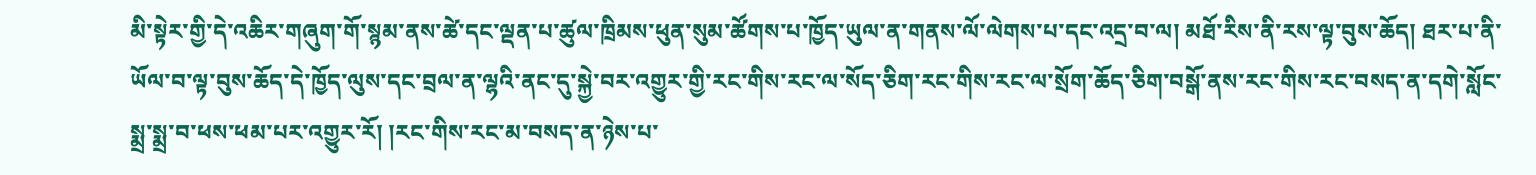མི་སྟེར་གྱི་དེ་འཆིར་གཞུག་གོ་སྙམ་ནས་ཚེ་དང་ལྡན་པ་ཚུལ་ཁྲིམས་ཕུན་སུམ་ཚོགས་པ་ཁྱོད་ཡུལ་ན་གནས་ལོ་ལེགས་པ་དང་འདྲ་བ་ལ། མཐོ་རིས་ནི་རས་ལྟ་བུས་ཆོད། ཐར་པ་ནི་ཡོལ་བ་ལྟ་བུས་ཆོད་དེ་ཁྱོད་ལུས་དང་བྲལ་ན་ལྷའི་ནང་དུ་སྐྱེ་བར་འགྱུར་གྱི་རང་གིས་རང་ལ་སོད་ཅིག་རང་གིས་རང་ལ་སྲོག་ཆོད་ཅིག་བསྒོ་ནས་རང་གིས་རང་བསད་ན་དགེ་སློང་སྨྲ་སྨྲ་བ་ཕས་ཕམ་པར་འགྱུར་རོ། །རང་གིས་རང་མ་བསད་ན་ཉེས་པ་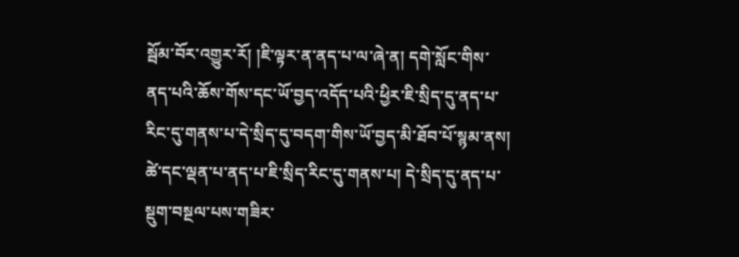སྦོམ་བོར་འགྱུར་རོ། །ཇི་ལྟར་ན་ནད་པ་ལ་ཞེ་ན། དགེ་སློང་གིས་ནད་པའི་ཆོས་གོས་དང་ཡོ་བྱད་འདོད་པའི་ཕྱིར་ཇི་སྲིད་དུ་ནད་པ་རིང་དུ་གནས་པ་དེ་སྲིད་དུ་བདག་གིས་ཡོ་བྱད་མི་ཐོབ་པོ་སྙམ་ནས། ཚེ་དང་ལྡན་པ་ནད་པ་ཇི་སྲིད་རིང་དུ་གནས་པ། དེ་སྲིད་དུ་ནད་པ་སྡུག་བསྔལ་པས་གཟིར་